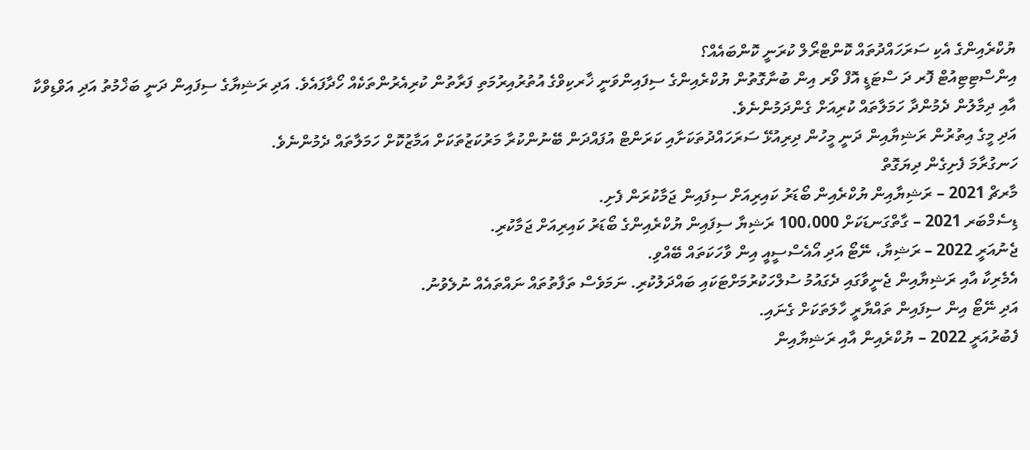ޔުކްރެއިންގެ އެކި ސަރަހައްދުތައް ކޮންޓްރޯލް ކުރަނީ ކޮންބައެއް؟
އިންސްޓިޓިއުޓް ފޮރ ދަ ސްޓަޑީ އޮފް ވޯރ އިން ބުނާގޮތުން ޔުކްރެއިންގެ ސިފައިންވަނީ ޚާރކިވްގެ އުތުރުއިރުމަތި ފަރާތުން ކުރިއެރުންތަކެއް ހޯދާފައެވެ. އަދި ރަޝިޔާގެ ސިފައިން ދަނީ ބަޚްމުތު އަދި އަވްޑިވްކާ އާއި ދިމާލުން ދެމުންދާ ހަމަލާތައް ކުރިއަށް ގެންދަމުންނެވެ.
އަދި މީގެ އިތުރުން ރަޝިޔާއިން ދަނީ މީހުން ދިރިއުޅޭ ސަރަހައްދުތަކަށާއި ކަރަންޓް އުފައްދަން ބޭނުންކުރާ މަރުކަޒުތަކަށް އަމާޒުކޮށް ހަމަލާތައް ދެމުންނެވެ.
ހަނގުރާމަ ފެށިގެން ދިޔަގޮތް
މާރޗް 2021 – ރަޝިޔާއިން ޔުކްރެއިން ބޯޑަރު ކައިރިއަށް ސިފައިން ޖަމާކުރަން ފެށި.
ޑިސެމްބަރ 2021 – ގާތްގަނޑަކަށް 100،000 ރަޝިޔާ ސިފައިން ޔުކްރެއިންގެ ބޯޑަރު ކައިރިއަށް ޖަމާކުރި.
ޖެނުއަރީ 2022 – ރަޝިޔާ، ނޭޓޯ އަދި އޯއެސްސީއީ އިން ވާހަކަތައް ބޭއްވި.
އެމެރިކާ އާއި ރަޝިޔާއިން ޖެނީވާގައި ދެގައުމު ސުލްހަކުރުމަށްޓަކައި ބައްދަލުކުރި. ނަމަވެސް ތަފާތުތައް ނައްތައެއް ނުލެވުނު.
އަދި ނޭޓޯ އިން ސިފައިން ތައްޔާރީ ހާލަތަކަށް ގެނައި.
ފެބުރުއަރީ 2022 – ޔުކްރެއިން އާއި ރަޝިޔާއިން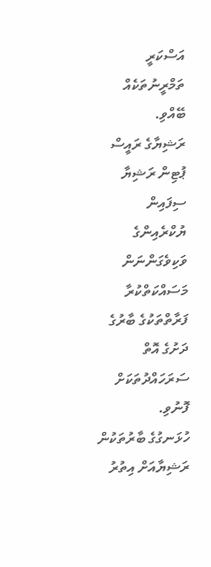އަސްކަރީ ތަމްރީނުތަކެއް ބޭއްވި.
ރަޝިޔާގެ ރައީސް ޕުޓިން ރަޝިޔާ ސިފައިން ޔުކްރެއިންގެ ވަކިވެގަންނަން މަސައްކަތްކުރާ ފަރާތްތަކުގެ ބާރުގެ ދަށުގެ އޮތް ސަރަހައްދުތަކަށް ފޮނުވި.
ހުޅަނގުގެ ބާރުތަކުން ރަޝިޔާއަށް އިތުރު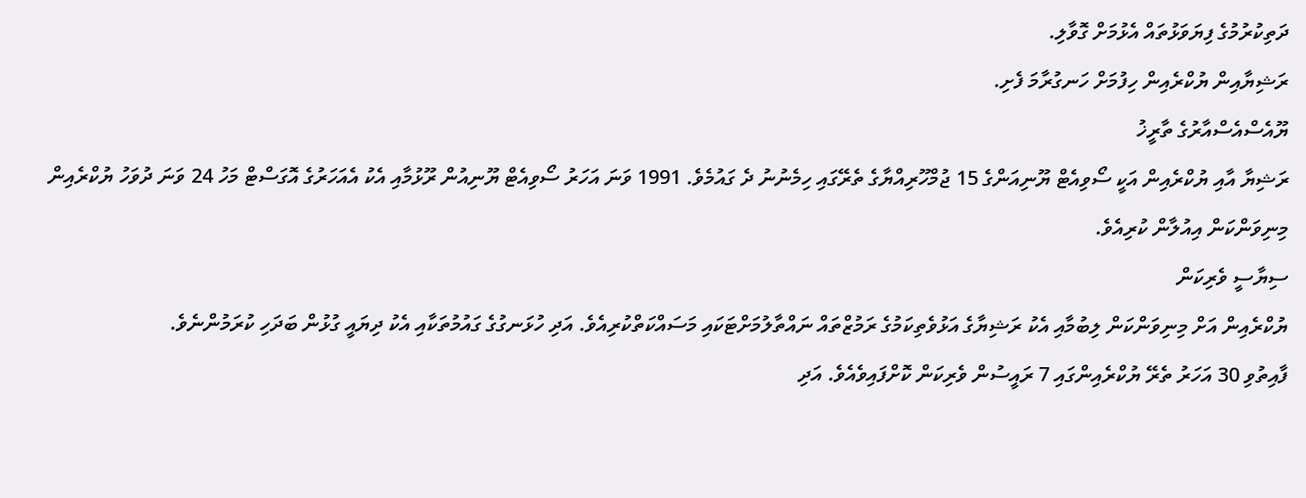ދަތިކުރުމުގެ ފިޔަވަޅުތައް އެޅުމަށް ގޮވާލި.
ރަޝިޔާއިން ޔުކްރެއިން ހިފުމަށް ހަނގުރާމަ ފެށި.
ޔޫއެސްއެސްއާރުގެ ތާރީޚު
ރަޝިޔާ އާއި ޔުކްރެއިން އަކީ ސޯވިއެޓް ޔޫނިއަންގެ 15 ޖުމްހޫރިއްޔާގެ ތެރޭގައި ހިމެނުނު ދެ ގައުމެވެ. 1991 ވަނަ އަހަރު ސޯވިއެޓް ޔޫނިއުން ރޫޅުމާއި އެކު އެއަހަރުގެ އޮގަސްޓް މަހު 24 ވަނަ ދުވަހު ޔުކްރެއިން މިނިވަންކަން އިއުލާން ކުރިއެވެ.
ސިޔާސީ ވެރިކަން
ޔުކްރެއިން އަށް މިނިވަންކަން ލިބުމާއި އެކު ރަޝިޔާގެ އަޅުވެތިކަމުގެ ރަމުޒްތައް ނައްތާލުމަށްޓަކައި މަސައްކަތްކުރިއެވެ. އަދި ހުޅަނގުގެ ގައުމުތަކާއި އެކު ދިޔައީ ގުޅުން ބަދަހި ކުރަމުންނެވެ.
ފާއިތުވި 30 އަހަރު ތެރޭ ޔުކްރެއިންގައި 7 ރައީސުން ވެރިކަން ކޮށްފައިވެއެވެ. އަދި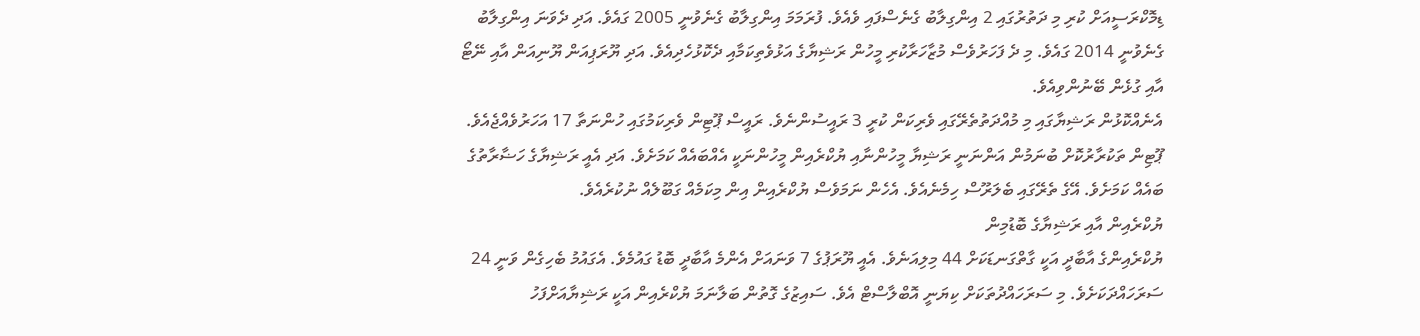ޑިމޮކްރަސީއަށް ކުރި މި ދަތުރުގައި 2 އިންގިލާބު ގެނެސްފައި ވެއެވެ. ފުރަމަމަ އިންގިލާބު ގެނެވުނީ 2005 ގައެވެ. އަދި ދެވަނަ އިންގިލާބު ގެނެވުނީ 2014 ގައެވެ. މި ދެ ފަހަރުވެސް މުޒާހަރާކުރި މީހުން ރަޝިޔާގެ އަޅުވެތިކަމާއި ދެކޮޅުހެދިއެވެ. އަދި ޔޫރަޕިއަން ޔޫނިއަން އާއި ނޭޓޯ އާއި ގުޅެން ބޭނުންވިއެވެ.
އެނެއްކޮޅުން ރަޝިޔާގައި މި މުއްދަތުތެރޭގައި ވެރިކަން ކުރީ 3 ރައީސުންނެވެ. ރައީސް ޕޫޓިން ވެރިކަމުގައި ހުންނަތާ 17 އަހަރުވެއްޖެއެވެ.
ޕޫޓިން ތަކުރާރުކޮށް ބުނަމުން އަންނަނީ ރަޝިޔާ މީހުންނާއި ޔުކްރެއިން މީހުންނަކީ އެއްބައެއް ކަމަށެވެ. އަދި އެއީ ރަޝިޔާގެ ހަޟާރާތުގެ ބައެއް ކަމަށެވެ. އޭގެ ތެރޭގައި ބެލަރޫސް ހިމެނެއެވެ. އެހެން ނަމަވެސް ޔުކްރެއިން އިން މިކަމެއް ގަބޫލެއް ނުކުރެއެވެ.
ޔުކްރެއިން އާއި ރަޝިޔާގެ ބޮޑުމިން
ޔުކްރެއިންގެ އާބާދީ އަކީ ގާތްގަނޑަކަށް 44 މިލިއަނެވެ. އެއީ ޔޫރަޕުގެ 7 ވަނައަށް އެންމެ އާބާދީ ބޮޑު ގައުމެވެ. އެގައުމު ބެހިގެން ވަނީ 24 ސަރަހައްދަކަށެވެ. މި ސަރަހައްދުތަކަށް ކިޔަނީ އޮބްލާސްޓް އެވެ. ސައިޒުގެ ގޮތުން ބަލާނަމަ ޔުކްރެއިން އަކީ ރަޝިޔާއަށްފަހު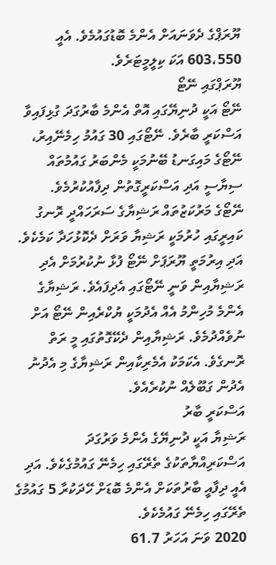ޔޫރަޕްގެ ދެވަނައަށް އެންމެ ބޮޑުގައުމެވެ. އެއީ 603،550 އަކަ ކިލީމީޓަރެވެ.
ޔޫރަޕްގައި ނޭޓޯ
ނޭޓޯ އަކީ ދުނިޔޭގައި އޮތް އެންމެ ބާރުގަދަ ގުޅިފައިވާ އަސްކަރީ ބާރެވެ. ނޭޓޯގައި 30 ގައުމު ހިމެނޭއިރު، ނޭޓޯގެ މައިގަނޑު ބޭނުމަކީ މެންބަރު ގައުމުތައް ސިޔާސީ އަދި އަސްކަރީގޮތުން ދިފާއުކުރުމެވެ.
ނޭޓޯގެ މަރުކަޒުތައް ރަޝިޔާގެ ސަރަހައްދީ ރޮނގު ކައިރީގައި ހުރުމަކީ ރަޝިޔާ ވަރަށް ދެކޮޅުހަދާ ކަމެކެވެ. އަދި އިރުމަތީ ޔޫރަޕަށް ނޭޓޯ ފުޅާ ނުކުރުމަށް އެދި ރަޝިޔާއިން ވަނީ ނޭޓޯގައި އެދިފައެވެ. ރަޝިޔާގެ އެންމެ މުހިންމު އެއް އެދުމަކީ ޔުކްރެއިން ނޭޓޯ އަށް ނުވެއްދުމެވެ. ރަޝިޔާއިން ދެކޭގޮތުގައި މީ ރަތް ރޮނގެވެ. އެކަމަކު އެމެރިކާއިން ރަޝިޔާގެ މި އެދުނު އެދުން ގަބޫލެއް ނުކުރެއެވެ.
އަސްކަރީ ބާރު
ރަޝިޔާ އަކީ ދުނިޔޭގެ އެންމެ ވަރުގަދަ އަސްކަރިއްޔާތަކުގެ ތެރޭގައި ހިމެނޭ ގައުމުގެކެވެ. އަދި އެއީ ދިފާއީ ބާރުތަކަށް އެންމެ ބޮޑަށް ހޭދަކުރާ 5 ގައުމުގެ ތެރޭގައި ހިމެނޭ ގައުމެކެވެ.
2020 ވަނަ އަހަރު 61.7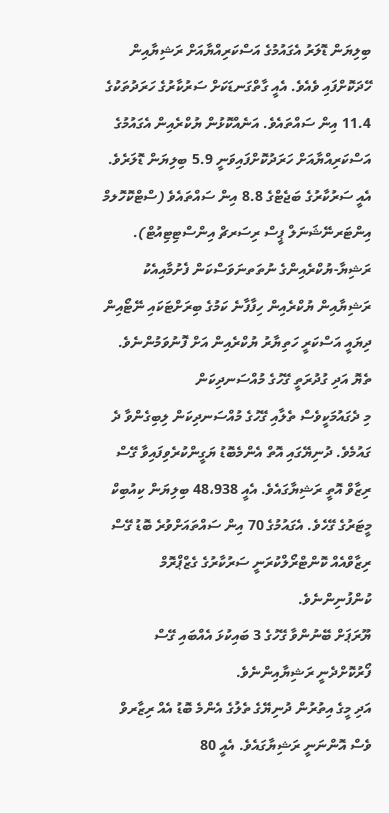ބިލިޔަން ޑޮލަރު އެގައުމުގެ އަސްކަރިއްޔާއަށް ރަޝިޔާއިން ހޭދަކޮށްފައި ވެއެވެ. އެއީ ގާތްގަނޑަކަށް ސަރުކާރުގެ ހަރަދުތަކުގެ 11.4 އިން ސައްތައެވެ. އަނެއްކޮޅުން ޔުކްރެއިން އެގައުމުގެ އަސްކަރިއްޔާއަށް ހަރަދުކޮށްފައިވަނީ 5.9 ބިލިޔަން ޑޮލަރެވެ. އެއީ ސަރުކާރުގެ ބަޖެޓްގެ 8.8 އިން ސައްތައެވެ (ސްޓްކޮހޮލމް އިންޓަރނޭޝަނަލް ޕީސް ރިސަރޗް އިންސްޓިޓިއުޓް).
ރަޝިޔާ-ޔުކްރެއިންގެ ނުތަތނަވަސްކަން ފެށުމާއިއެކު ރަޝިޔާއިން ޔުކްރެއިން ހިފާފާނެ ކަމުގެ ބިރަށްޓަކައި ނޭޓޯއިން ދިޔައީ އަސްކަރީ ހަތިޔާރު ޔުކްރެއިން އަށް ފޮނުވަމުންނެވެ.
ތެޔޮ އަދި ގުދުރަތީ ގޭހުގެ މުއްސަނދިކަން
މި ދެގައުމަކީވެސް ތެލާއި ގޭހުގެ މުއްސަނދިކަން ލިބިގެންވާ ދެ ގައުމެވެ. ދުނިޔޭގައި އޮތް އެންމެބޮޑު ޔަގީންކުރެވިފައިވާ ގޭސް ރިޒާވް އޮތީ ރަޝިޔާގައެވެ. އެއީ 48،938 ބިލިޔަން ކިއުބިކް މީޓަރުގެ ގޭހެވެ. އެގައުމުގެ 70 އިން ސައްތައަށްވުރެ ބޮޑު ގޭސް ރިޒާވްއެއް ކޮންޓްރޯލްކުރަނީ ސަރުކާރުގެ ގެޒްޕްރޮމް ކުންފުނިންނެވެ.
ޔޫރަޕަށް ބޭނުންވާ ގޭހުގެ 3 ބައިކުޅަ އެއްބައި ގޭސް ފޯރުކޮށްދެނީ ރަޝިޔާއިންނެވެ.
އަދި މީގެ އިތުރުން ދުނިޔޭގެ ތެލުގެ އެންމެ ބޮޑު އެއް ރިޒާރވް ވެސް އޮންނަނީ ރަޝިޔާގައެވެ. އެއީ 80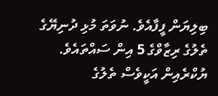ބިލިޔަން ފީފާއެވެ. ނުވަތަ މުޅި ދުނިޔޭގެ ތެލުގެ ރިޒާވްގެ 5 އިން ސައްތައެވެ.
ޔުކްރެއިން އަކީވެސް ތެލުގެ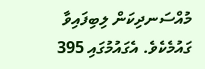މުއްސަނދިކަން ލިބިފައިވާ ގައުމެކެވެ. އެގައުމުގައި 395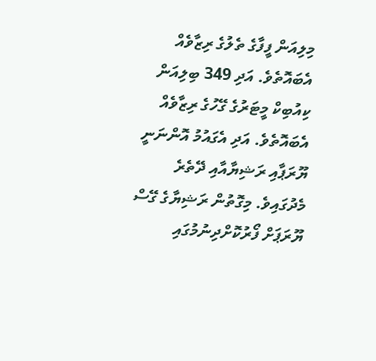މިލިއަން ފީފާގެ ތެލުގެ ރިޒާވެއް އެބައޮތެވެ. އަދި 349 ބިލިއަން ކިއުބިކް މީޓަރުގެ ގޭހުގެ ރިޒާވެއް އެބައޮތެވެ. އަދި އެގައުމު އޮންނަނީ ޔޫރަޕާއި ރަޝިޔާއާއި ދޭތެރެ މެދުގައިވެ. މިގޮތުން ރަޝިޔާގެ ގޭސް ޔޫރަޕަށް ފޯރުކޮށްދިނުމުގައި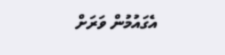އެގައުމުން ވަރަށް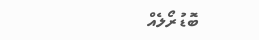ބޮޑު ރޯލެއް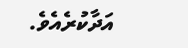އަދާކުރެއެވެ.